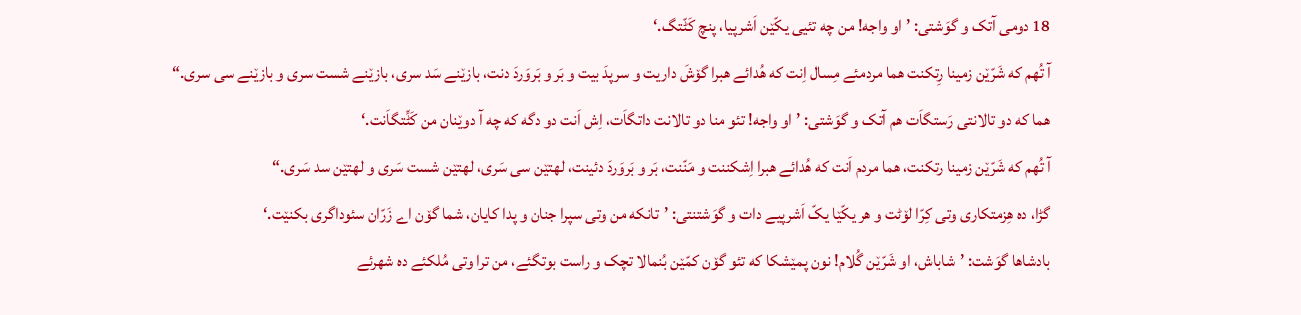18 دومی آتک و گوَشتی: ’او واجه! من چه تئیی یکّێن اَشرپیا، پنچ کَٹّتگ.‘
آ تُهم که شَرّێن زمینا رِتکنت هما مردمئے مِسال اِنت که هُدائے هبرا گۆشَ داریت و سرپدَ بیت و بَر و بَروَردَ دنت، بازێنے سَد سری، بازێنے شست سری و بازێنے سی سری.“
هما که دو تالانتی رَستگاَت هم آتک و گوَشتی: ’او واجه! تئو منا دو تالانت داتگاَت، اِش اَنت دو دگه که چه آ دوێنان من کَٹِّتگاَنت.‘
آ تُهم که شَرّێن زمینا رتکنت، هما مردم اَنت که هُدائے هبرا اِشکننت و مَنّنت، بَر و بَروَردَ دئینت، لهتێن سی سَری، لهتێن شست سَری و لهتێن سد سَری.“
گڑا، ده هِزمتکاری وتی کِرّا لۆٹت و هر یکّێا یکّ اَشرپیے دات و گوَشتنتی: ’تانکه من وتی سپرا جنان و پدا کایان، شما گۆن اے زَرّان سئوداگری بکنێت.‘
بادشاها گوَشت: ’شاباش، او شَرّێن گُلام! نون پمێشکا که تئو گۆن کمّێن بُنمالا تچک و راست بوتگئے، من ترا وتی مُلکئے ده شهرئے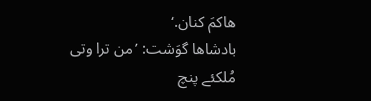هاکمَ کنان.‘
بادشاها گوَشت: ’من ترا وتی مُلکئے پنچ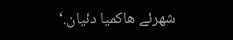شهرئے هاکمیا دئیان.‘